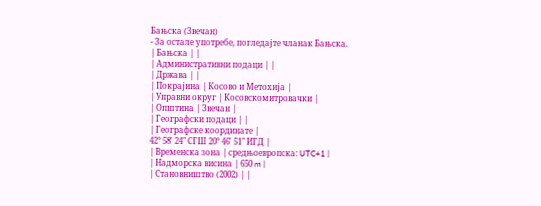Бањска (Звечан)
- За остале употребе, погледајте чланак Бањска.
| Бањска | |
| Административни подаци | |
| Држава | |
| Покрајина | Косово и Метохија |
| Управни округ | Косовскомитровачки |
| Општина | Звечан |
| Географски подаци | |
| Географске координате |
42° 58′ 24" СГШ 20° 46′ 51" ИГД |
| Временска зона | средњоевропска: UTC+1 |
| Надморска висина | 650 m |
| Становништво (2002) | |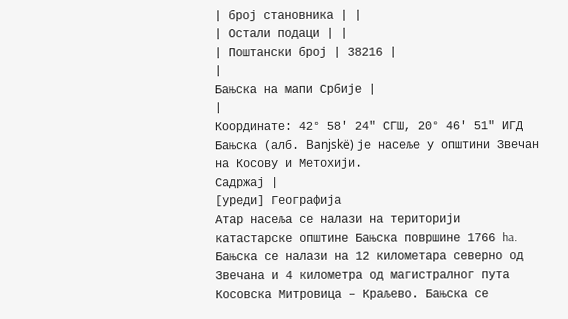| број становника | |
| Остали подаци | |
| Поштански број | 38216 |
|
Бањска на мапи Србије |
|
Координате: 42° 58′ 24" СГШ, 20° 46′ 51" ИГД Бањска (алб. Banjskë) је насеље у општини Звечан на Косову и Метохији.
Садржај |
[уреди] Географија
Атар насеља се налази на територији катастарске општине Бањска површине 1766 ha. Бањска се налази на 12 километара северно од Звечана и 4 километра од магистралног пута Косовска Митровица – Краљево. Бањска се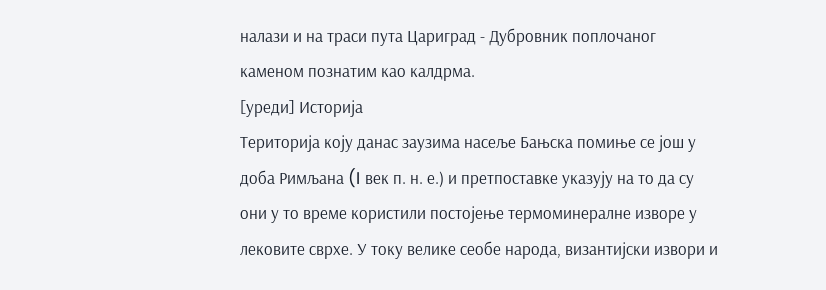налази и на траси пута Цариград - Дубровник поплочаног каменом познатим као калдрма.
[уреди] Историја
Територија коју данас заузима насеље Бањска помиње се још у доба Римљана (I век п. н. е.) и претпоставке указују на то да су они у то време користили постојење термоминералне изворе у лековите сврхе. У току велике сеобе народа, византијски извори и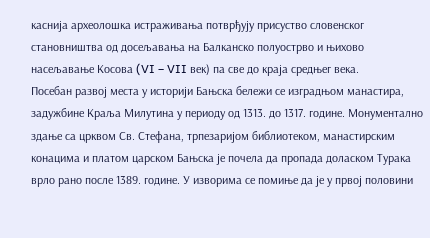каснија археолошка истраживања потврђују присуство словенског становништва од досељавања на Балканско полуострво и њихово насељавање Косова (VI – VII век) па све до краја средњег века.
Посебан развој места у историји Бањска бележи се изградњом манастира, задужбине Краља Милутина у периоду од 1313. до 1317. године. Монументално здање са црквом Св. Стефана, трпезаријом библиотеком, манастирским конацима и платом царском Бањска је почела да пропада доласком Турака врло рано после 1389. године. У изворима се помиње да је у првој половини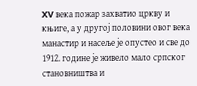XV века пожар захватио цркву и књиге, а у другој половини овог века манастир и насеље је опустео и све до 1912. године је живело мало српског становништва и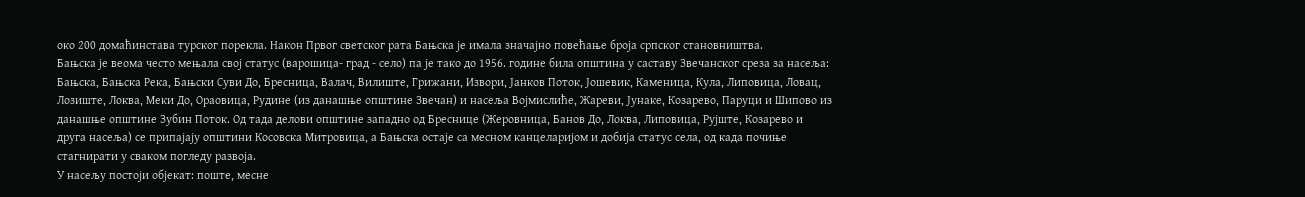око 200 домаћинстава турског порекла. Након Првог светског рата Бањска је имала значајно повећање броја српског становништва.
Бањска је веома често мењала свој статус (варошица- град - село) па је тако до 1956. године била општина у саставу Звечанског среза за насеља: Бањска, Бањска Река, Бањски Суви До, Бресница, Валач, Вилиште, Грижани, Извори, Јанков Поток, Јошевик, Каменица, Кула, Липовица, Ловац, Лозиште, Локва, Меки До, Ораовица, Рудине (из данашње општине Звечан) и насеља Војмислиће, Жареви, Јунаке, Козарево, Паруци и Шипово из данашње општине Зубин Поток. Од тада делови општине западно од Бреснице (Жеровница, Банов До, Локва, Липовица, Рујште, Козарево и друга насеља) се припајају општини Косовска Митровица, а Бањска остаје са месном канцеларијом и добија статус села, од када почиње стагнирати у сваком погледу развоја.
У насељу постоји објекат: поште, месне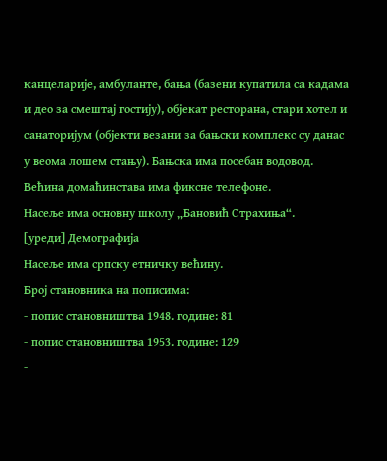канцеларије, амбуланте, бања (базени купатила са кадама и део за смештај гостију), објекат ресторана, стари хотел и санаторијум (објекти везани за бањски комплекс су данас у веома лошем стању). Бањска има посебан водовод. Већина домаћинстава има фиксне телефоне.
Насеље има основну школу „Бановић Страхиња“.
[уреди] Демографија
Насеље има српску етничку већину.
Број становника на пописима:
- попис становништва 1948. године: 81
- попис становништва 1953. године: 129
-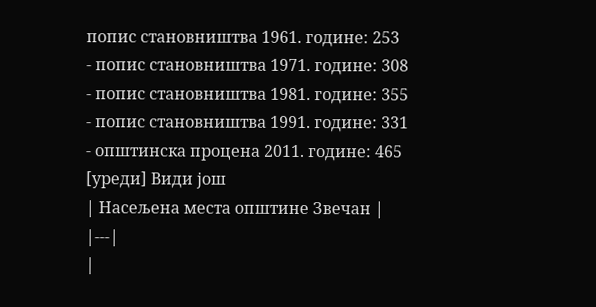попис становништва 1961. године: 253
- попис становништва 1971. године: 308
- попис становништва 1981. године: 355
- попис становништва 1991. године: 331
- општинска процена 2011. године: 465
[уреди] Види још
| Насељена места општине Звечан |
|---|
|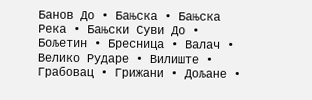Банов До • Бањска • Бањска Река • Бањски Суви До • Бољетин • Бресница • Валач • Велико Рударе • Вилиште • Грабовац • Грижани • Дољане •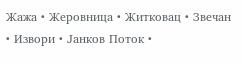Жажа • Жеровница • Житковац • Звечан • Извори • Јанков Поток •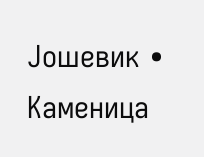Јошевик • Каменица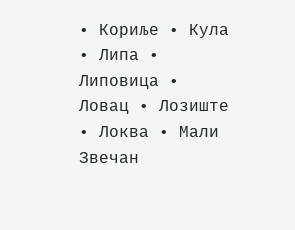• Кориље • Кула • Липа • Липовица • Ловац • Лозиште • Локва • Мали Звечан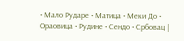• Мало Рударе • Матица • Меки До • Ораовица • Рудине • Сендо • Србовац |